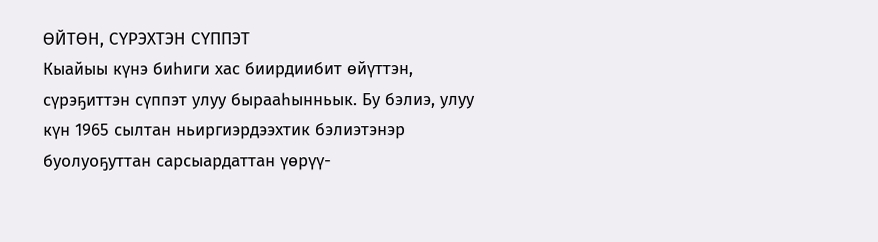ӨЙТӨН, СҮРЭХТЭН СҮППЭТ
Кыайыы күнэ биһиги хас биирдиибит өйүттэн, сүрэҕиттэн сүппэт улуу бырааһынньык. Бу бэлиэ, улуу күн 1965 сылтан ньиргиэрдээхтик бэлиэтэнэр буолуоҕуттан сарсыардаттан үөрүү-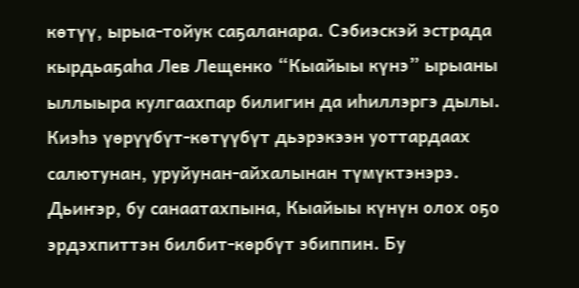көтүү, ырыа-тойук саҕаланара. Сэбиэскэй эстрада кырдьаҕаһа Лев Лещенко “Кыайыы күнэ” ырыаны ыллыыра кулгаахпар билигин да иһиллэргэ дылы. Киэһэ үөрүүбүт-көтүүбүт дьэрэкээн уоттардаах салютунан, уруйунан-айхалынан түмүктэнэрэ.
Дьиҥэр, бу санаатахпына, Кыайыы күнүн олох оҕо эрдэхпиттэн билбит-көрбүт эбиппин. Бу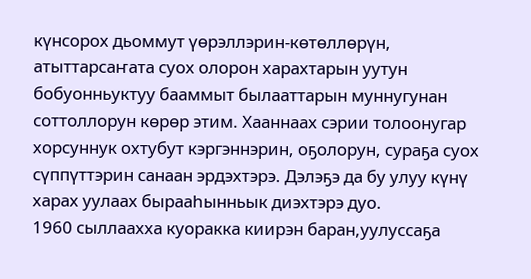күнсорох дьоммут үөрэллэрин-көтөллөрүн, атыттарсаҥата суох олорон харахтарын уутун бобуонньуктуу бааммыт былааттарын муннугунан соттоллорун көрөр этим. Хааннаах сэрии толоонугар хорсуннук охтубут кэргэннэрин, оҕолорун, сураҕа суох сүппүттэрин санаан эрдэхтэрэ. Дэлэҕэ да бу улуу күнү харах уулаах бырааһынньык диэхтэрэ дуо.
1960 сыллаахха куоракка киирэн баран,уулуссаҕа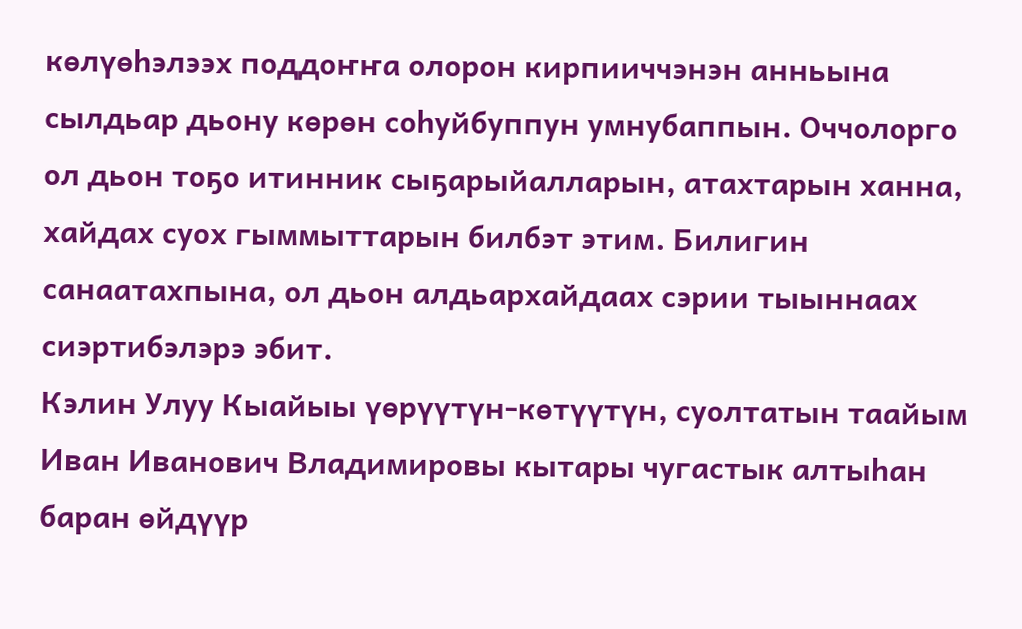көлүөһэлээх поддоҥҥа олорон кирпииччэнэн анньына сылдьар дьону көрөн соһуйбуппун умнубаппын. Оччолорго ол дьон тоҕо итинник сыҕарыйалларын, атахтарын ханна, хайдах суох гыммыттарын билбэт этим. Билигин санаатахпына, ол дьон алдьархайдаах сэрии тыыннаах сиэртибэлэрэ эбит.
Кэлин Улуу Кыайыы үөрүүтүн-көтүүтүн, суолтатын таайым Иван Иванович Владимировы кытары чугастык алтыһан баран өйдүүр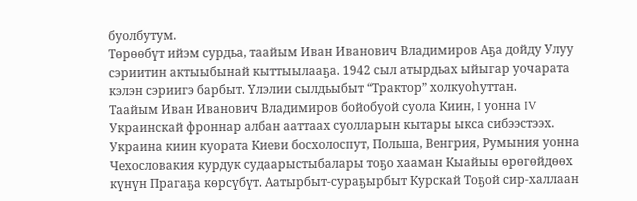буолбутум.
Төрөөбүт ийэм сурдьа, таайым Иван Иванович Владимиров Аҕа дойду Улуу сэриитин актыыбынай кыттыылааҕа. 1942 сыл атырдьах ыйыгар уочарата кэлэн сэриигэ барбыт. Үлэлии сылдьыбыт “Трактор” холкуоһуттан.
Таайым Иван Иванович Владимиров бойобуой суола Киин, I уонна IV Украинскай фроннар албан ааттаах суолларын кытары ыкса сибээстээх. Украина киин куората Киеви босхолоспут, Польша, Венгрия, Румыния уонна Чехословакия курдук судаарыстыбалары тоҕо хааман Кыайыы өрөгөйдөөх күнүн Прагаҕа көрсүбүт. Аатырбыт-сураҕырбыт Курскай Тоҕой сир-халлаан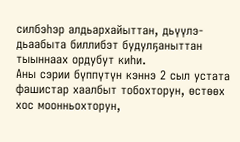силбэһэр алдьархайыттан, дьүүлэ-дьаабыта биллибэт будулҕаныттан тыыннаах ордубут киһи.
Аны сэрии бүппүтүн кэннэ 2 сыл устата фашистар хаалбыт тобохторун, өстөөх хос моонньохторун,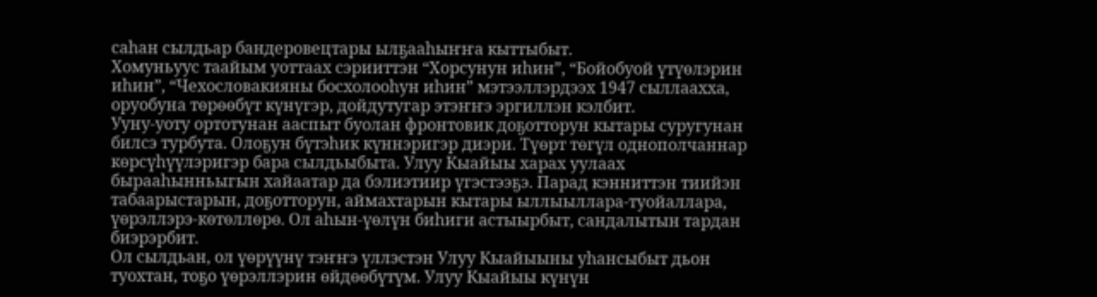саһан сылдьар бандеровецтары ылҕааһыҥҥа кыттыбыт.
Хомуньуус таайым уоттаах сэрииттэн “Хорсунун иһин”, “Бойобуой үтүөлэрин иһин”, “Чехословакияны босхолооһун иһин” мэтээллэрдээх 1947 сыллаахха, оруобуна төрөөбүт күнүгэр, дойдутугар этэҥҥэ эргиллэн кэлбит.
Ууну-уоту ортотунан ааспыт буолан фронтовик доҕотторун кытары суругунан билсэ турбута. Олоҕун бүтэһик күннэригэр диэри. Түөрт төгүл однополчаннар көрсүһүүлэригэр бара сылдьыбыта. Улуу Кыайыы харах уулаах бырааһынньыгын хайаатар да бэлиэтиир үгэстээҕэ. Парад кэнниттэн тиийэн табаарыстарын, доҕотторун, аймахтарын кытары ыллыыллара-туойаллара, үөрэллэрэ-көтөллөрө. Ол аһын-үөлүн биһиги астыырбыт, сандалытын тардан биэрэрбит.
Ол сылдьан, ол үөрүүнү тэҥҥэ үллэстэн Улуу Кыайыыны уһансыбыт дьон туохтан, тоҕо үөрэллэрин өйдөөбүтүм. Улуу Кыайыы күнүн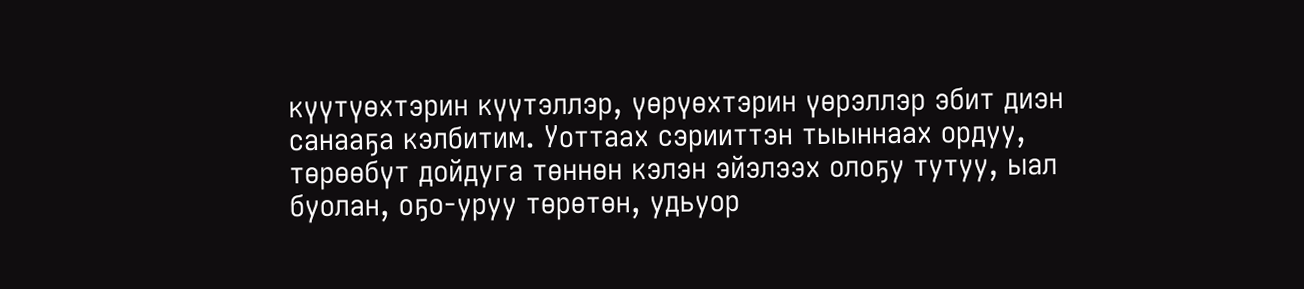күүтүөхтэрин күүтэллэр, үөрүөхтэрин үөрэллэр эбит диэн санааҕа кэлбитим. Уоттаах сэрииттэн тыыннаах ордуу, төрөөбүт дойдуга төннөн кэлэн эйэлээх олоҕу тутуу, ыал буолан, оҕо-уруу төрөтөн, удьуор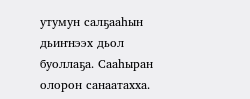утумун салҕааһын дьиҥнээх дьол буоллаҕа. Сааһыран олорон санаатахха.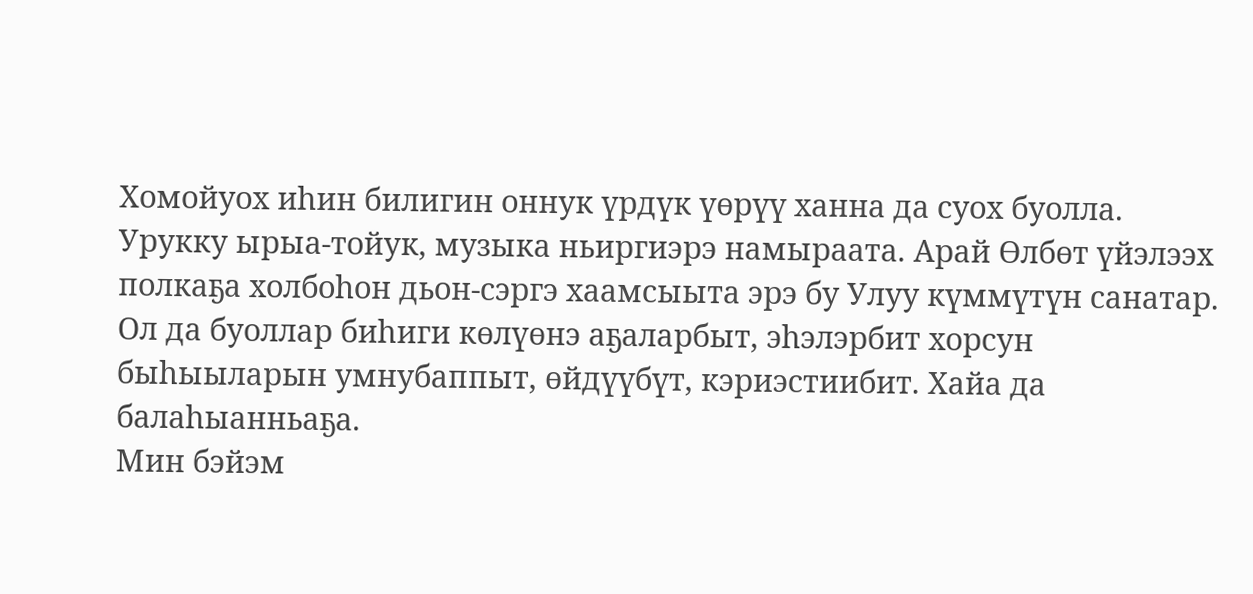Хомойуох иһин билигин оннук үрдүк үөрүү ханна да суох буолла. Урукку ырыа-тойук, музыка ньиргиэрэ намыраата. Арай Өлбөт үйэлээх полкаҕа холбоһон дьон-сэргэ хаамсыыта эрэ бу Улуу күммүтүн санатар. Ол да буоллар биһиги көлүөнэ аҕаларбыт, эһэлэрбит хорсун быһыыларын умнубаппыт, өйдүүбүт, кэриэстиибит. Хайа да балаһыанньаҕа.
Мин бэйэм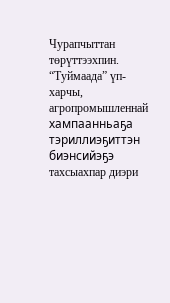Чурапчыттан төрүттээхпин. “Туймаада” үп-харчы, агропромышленнай хампаанньаҕа тэриллиэҕиттэн биэнсийэҕэ тахсыахпар диэри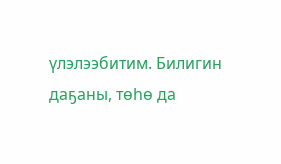үлэлээбитим. Билигин даҕаны, төһө да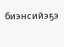биэнсийэҕэ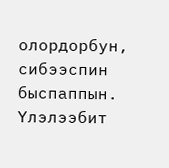олордорбун, сибээспин быспаппын. Үлэлээбит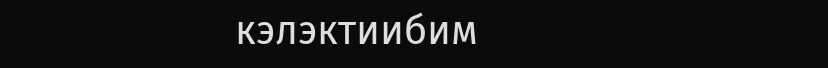кэлэктиибим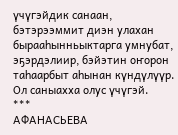үчүгэйдик санаан, бэтэрээммит диэн улахан бырааһынньыктарга умнубат, эҕэрдэлиир, бэйэтин оҥорон таһаарбыт аһынан күндүлүүр. Ол саныахха олус үчүгэй.
***
АФАНАСЬЕВА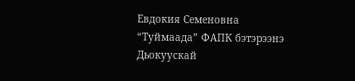Евдокия Семеновна
“Туймаада” ФАПК бэтэрээнэ
Дьокуускай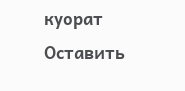куорат
Оставить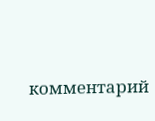комментарий